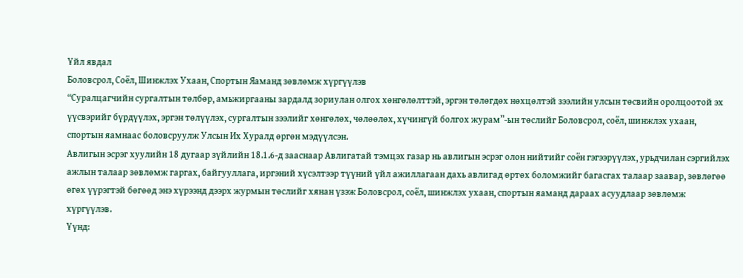Үйл явдал
Боловсрол, Соёл, Шинжлэх Ухаан, Спортын Яаманд зөвлөмж хүргүүлэв
“Суралцагчийн сургалтын төлбөр, амьжиргааны зардалд зориулан олгох хөнгөлөлттэй, эргэн төлөгдөх нөхцөлтэй зээлийн улсын төсвийн оролцоотой эх үүсвэрийг бүрдүүлэх, эргэн төлүүлэх, сургалтын зээлийг хөнгөлөх, чөлөөлөх, хүчингүй болгох журам”-ын төслийг Боловсрол, соёл, шинжлэх ухаан, спортын яамнаас боловсруулж Улсын Их Хуралд өргөн мэдүүлсэн.
Авлигын эсрэг хуулийн 18 дугаар зүйлийн 18.1.6-д зааснаар Авлигатай тэмцэх газар нь авлигын эсрэг олон нийтийг соён гэгээрүүлэх, урьдчилан сэргийлэх ажлын талаар зөвлөмж гаргах, байгууллага, иргэний хүсэлтээр түүний үйл ажиллагаан дахь авлигад өртөх боломжийг багасгах талаар заавар, зөвлөгөө өгөх үүрэгтэй бөгөөд энэ хүрээнд дээрх журмын төслийг хянан үзэж Боловсрол, соёл, шинжлэх ухаан, спортын яаманд дараах асуудлаар зөвлөмж хүргүүлэв.
Үүнд: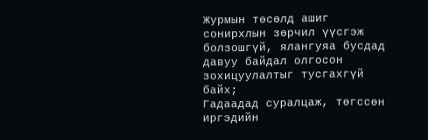Журмын төсөлд ашиг сонирхлын зөрчил үүсгэж болзошгүй, ялангуяа бусдад давуу байдал олгосон зохицуулалтыг тусгахгүй байх;
Гадаадад суралцаж, төгссөн иргэдийн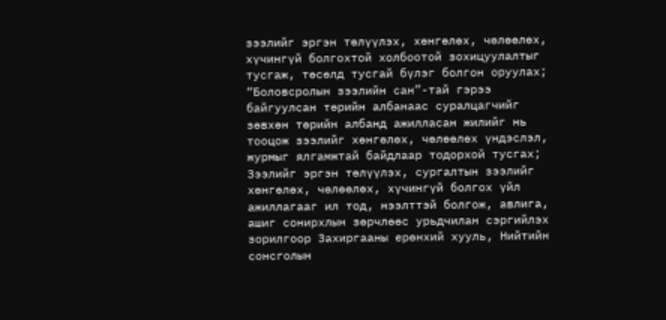зээлийг эргэн төлүүлэх, хөнгөлөх, чөлөөлөх, хүчингүй болгохтой холбоотой зохицуулалтыг тусгаж, төсөлд тусгай бүлэг болгон оруулах;
“Боловсролын зээлийн сан”-тай гэрээ байгуулсан төрийн албанаас суралцагчийг зөвхөн төрийн албанд ажилласан жилийг нь тооцож зээлийг хөнгөлөх, чөлөөлөх үндэслэл, журмыг ялгамжтай байдлаар тодорхой тусгах;
Зээлийг эргэн төлүүлэх, сургалтын зээлийг хөнгөлөх, чөлөөлөх, хүчингүй болгох үйл ажиллагааг ил тод, нээлттэй болгож, авлига, ашиг сонирхлын зөрчлөөс урьдчилан сэргийлэх зорилгоор Захиргааны ерөнхий хууль, Нийтийн сонсголын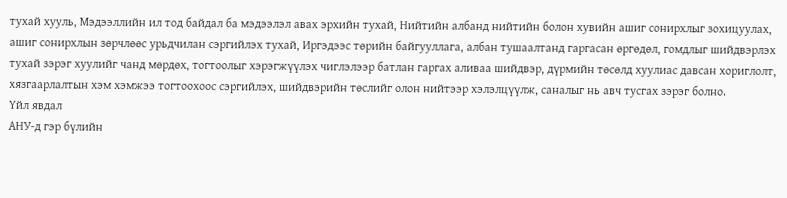тухай хууль, Мэдээллийн ил тод байдал ба мэдээлэл авах эрхийн тухай, Нийтийн албанд нийтийн болон хувийн ашиг сонирхлыг зохицуулах, ашиг сонирхлын зөрчлөөс урьдчилан сэргийлэх тухай, Иргэдээс төрийн байгууллага, албан тушаалтанд гаргасан өргөдөл, гомдлыг шийдвэрлэх тухай зэрэг хуулийг чанд мөрдөх, тогтоолыг хэрэгжүүлэх чиглэлээр батлан гаргах аливаа шийдвэр, дүрмийн төсөлд хуулиас давсан хориглолт, хязгаарлалтын хэм хэмжээ тогтоохоос сэргийлэх, шийдвэрийн төслийг олон нийтээр хэлэлцүүлж, саналыг нь авч тусгах зэрэг болно.
Үйл явдал
АНУ-д гэр бүлийн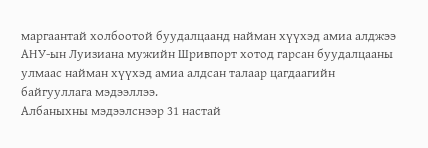маргаантай холбоотой буудалцаанд найман хүүхэд амиа алджээ
АНУ-ын Луизиана мужийн Шривпорт хотод гарсан буудалцааны улмаас найман хүүхэд амиа алдсан талаар цагдаагийн байгууллага мэдээллээ.
Албаныхны мэдээлснээр 31 настай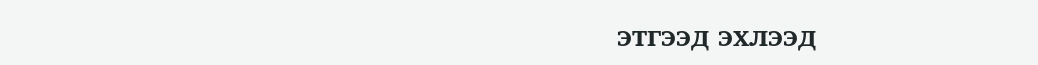этгээд эхлээд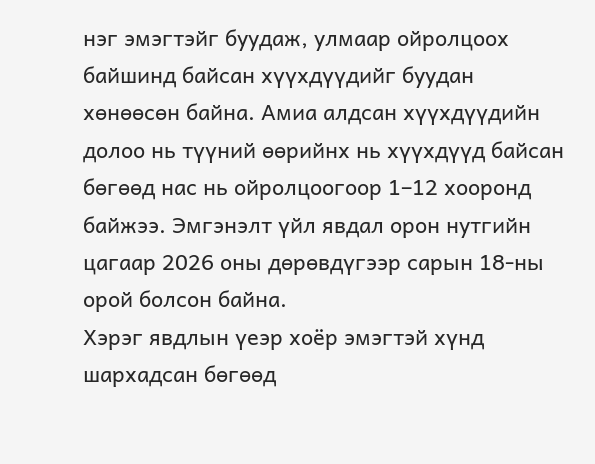нэг эмэгтэйг буудаж, улмаар ойролцоох байшинд байсан хүүхдүүдийг буудан хөнөөсөн байна. Амиа алдсан хүүхдүүдийн долоо нь түүний өөрийнх нь хүүхдүүд байсан бөгөөд нас нь ойролцоогоор 1–12 хооронд байжээ. Эмгэнэлт үйл явдал орон нутгийн цагаар 2026 оны дөрөвдүгээр сарын 18-ны орой болсон байна.
Хэрэг явдлын үеэр хоёр эмэгтэй хүнд шархадсан бөгөөд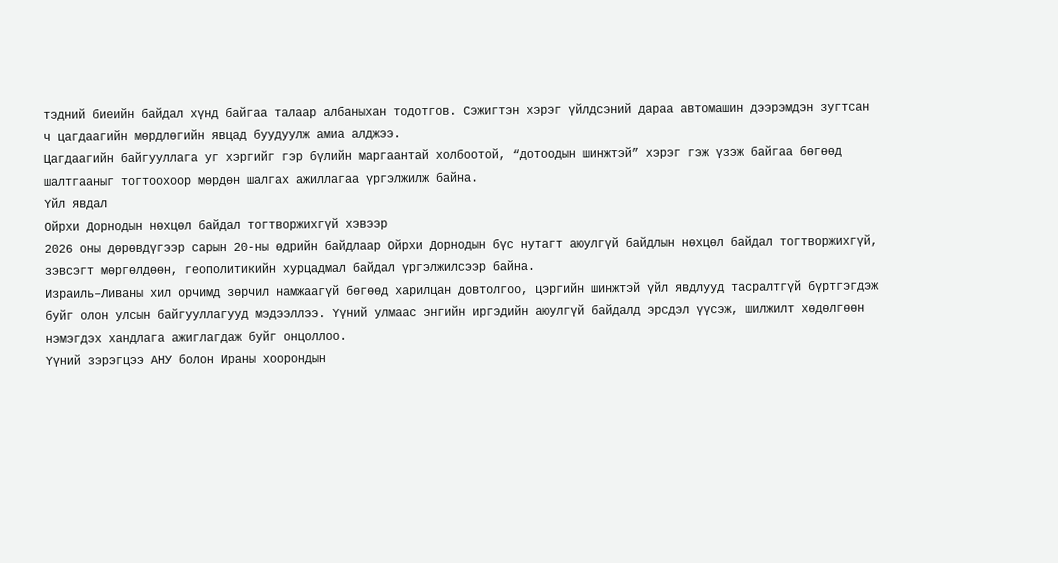тэдний биеийн байдал хүнд байгаа талаар албаныхан тодотгов. Сэжигтэн хэрэг үйлдсэний дараа автомашин дээрэмдэн зугтсан ч цагдаагийн мөрдлөгийн явцад буудуулж амиа алджээ.
Цагдаагийн байгууллага уг хэргийг гэр бүлийн маргаантай холбоотой, “дотоодын шинжтэй” хэрэг гэж үзэж байгаа бөгөөд шалтгааныг тогтоохоор мөрдөн шалгах ажиллагаа үргэлжилж байна.
Үйл явдал
Ойрхи Дорнодын нөхцөл байдал тогтворжихгүй хэвээр
2026 оны дөрөвдүгээр сарын 20-ны өдрийн байдлаар Ойрхи Дорнодын бүс нутагт аюулгүй байдлын нөхцөл байдал тогтворжихгүй, зэвсэгт мөргөлдөөн, геополитикийн хурцадмал байдал үргэлжилсээр байна.
Израиль–Ливаны хил орчимд зөрчил намжаагүй бөгөөд харилцан довтолгоо, цэргийн шинжтэй үйл явдлууд тасралтгүй бүртгэгдэж буйг олон улсын байгууллагууд мэдээллээ. Үүний улмаас энгийн иргэдийн аюулгүй байдалд эрсдэл үүсэж, шилжилт хөдөлгөөн нэмэгдэх хандлага ажиглагдаж буйг онцоллоо.
Үүний зэрэгцээ АНУ болон Ираны хоорондын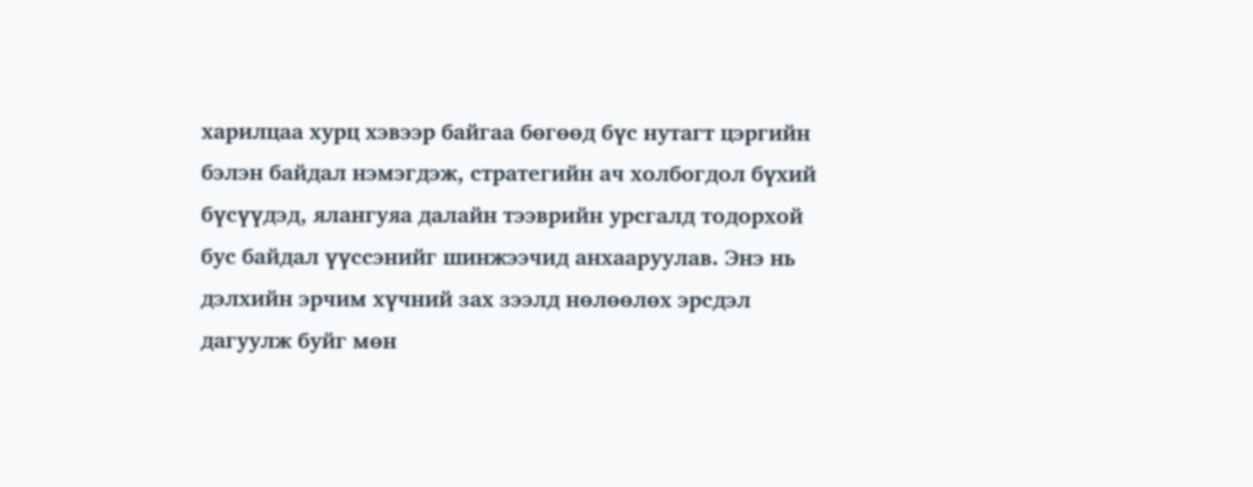харилцаа хурц хэвээр байгаа бөгөөд бүс нутагт цэргийн бэлэн байдал нэмэгдэж, стратегийн ач холбогдол бүхий бүсүүдэд, ялангуяа далайн тээврийн урсгалд тодорхой бус байдал үүссэнийг шинжээчид анхааруулав. Энэ нь дэлхийн эрчим хүчний зах зээлд нөлөөлөх эрсдэл дагуулж буйг мөн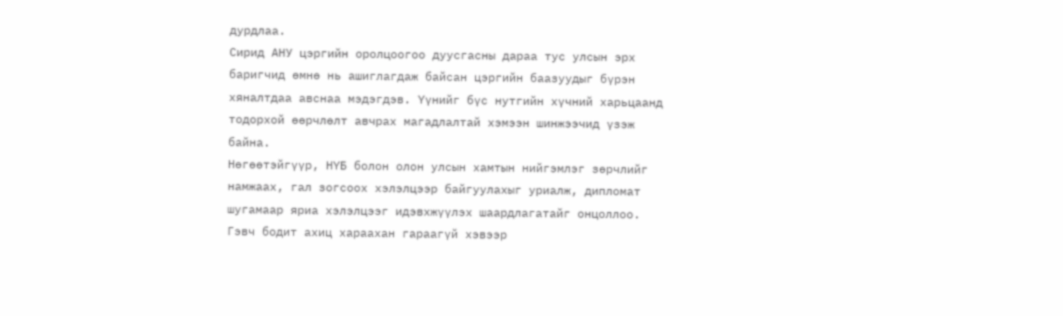дурдлаа.
Сирид АНУ цэргийн оролцоогоо дуусгасны дараа тус улсын эрх баригчид өмнө нь ашиглагдаж байсан цэргийн баазуудыг бүрэн хяналтдаа авснаа мэдэгдэв. Үүнийг бүс нутгийн хүчний харьцаанд тодорхой өөрчлөлт авчрах магадлалтай хэмээн шинжээчид үзэж байна.
Нөгөөтэйгүүр, НҮБ болон олон улсын хамтын нийгэмлэг зөрчлийг намжаах, гал зогсоох хэлэлцээр байгуулахыг уриалж, дипломат шугамаар яриа хэлэлцээг идэвхжүүлэх шаардлагатайг онцоллоо. Гэвч бодит ахиц хараахан гараагүй хэвээр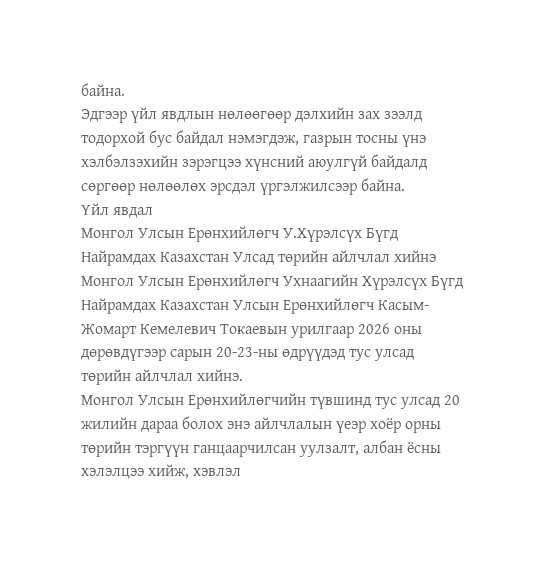байна.
Эдгээр үйл явдлын нөлөөгөөр дэлхийн зах зээлд тодорхой бус байдал нэмэгдэж, газрын тосны үнэ хэлбэлзэхийн зэрэгцээ хүнсний аюулгүй байдалд сөргөөр нөлөөлөх эрсдэл үргэлжилсээр байна.
Үйл явдал
Монгол Улсын Ерөнхийлөгч У.Хүрэлсүх Бүгд Найрамдах Казахстан Улсад төрийн айлчлал хийнэ
Монгол Улсын Ерөнхийлөгч Ухнаагийн Хүрэлсүх Бүгд Найрамдах Казахстан Улсын Ерөнхийлөгч Касым-Жомарт Кемелевич Токаевын урилгаар 2026 оны дөрөвдүгээр сарын 20-23-ны өдрүүдэд тус улсад төрийн айлчлал хийнэ.
Монгол Улсын Ерөнхийлөгчийн түвшинд тус улсад 20 жилийн дараа болох энэ айлчлалын үеэр хоёр орны төрийн тэргүүн ганцаарчилсан уулзалт, албан ёсны хэлэлцээ хийж, хэвлэл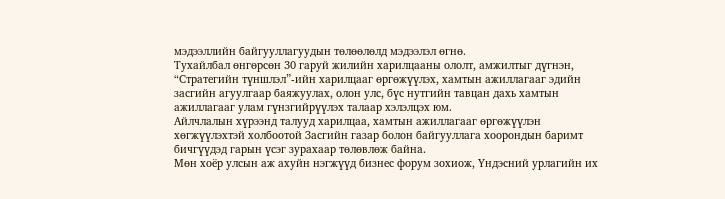мэдээллийн байгууллагуудын төлөөлөлд мэдээлэл өгнө.
Тухайлбал өнгөрсөн 30 гаруй жилийн харилцааны ололт, амжилтыг дүгнэн, “Стратегийн түншлэл”-ийн харилцааг өргөжүүлэх, хамтын ажиллагааг эдийн засгийн агуулгаар баяжуулах, олон улс, бүс нутгийн тавцан дахь хамтын ажиллагааг улам гүнзгийрүүлэх талаар хэлэлцэх юм.
Айлчлалын хүрээнд талууд харилцаа, хамтын ажиллагааг өргөжүүлэн хөгжүүлэхтэй холбоотой Засгийн газар болон байгууллага хоорондын баримт бичгүүдэд гарын үсэг зурахаар төлөвлөж байна.
Мөн хоёр улсын аж ахуйн нэгжүүд бизнес форум зохиож, Үндэсний урлагийн их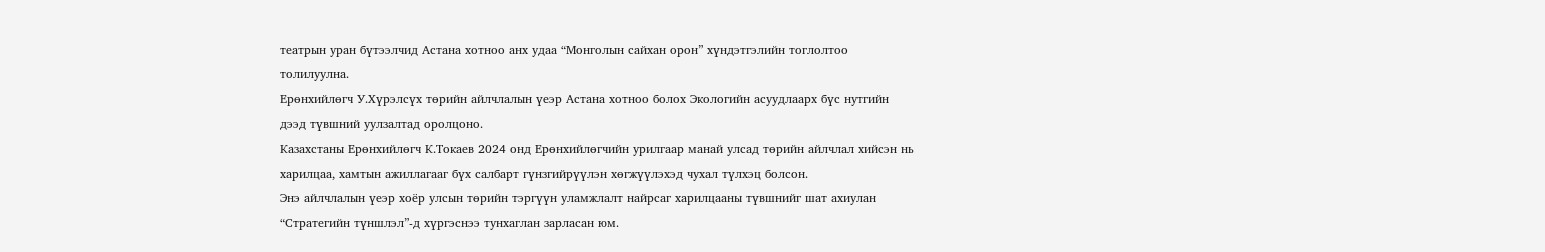театрын уран бүтээлчид Астана хотноо анх удаа “Монголын сайхан орон” хүндэтгэлийн тоглолтоо толилуулна.
Ерөнхийлөгч У.Хүрэлсүх төрийн айлчлалын үеэр Астана хотноо болох Экологийн асуудлаарх бүс нутгийн дээд түвшний уулзалтад оролцоно.
Казахстаны Ерөнхийлөгч К.Токаев 2024 онд Ерөнхийлөгчийн урилгаар манай улсад төрийн айлчлал хийсэн нь харилцаа, хамтын ажиллагааг бүх салбарт гүнзгийрүүлэн хөгжүүлэхэд чухал түлхэц болсон.
Энэ айлчлалын үеэр хоёр улсын төрийн тэргүүн уламжлалт найрсаг харилцааны түвшнийг шат ахиулан “Стратегийн түншлэл”-д хүргэснээ тунхаглан зарласан юм.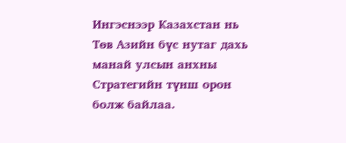Ингэснээр Казахстан нь Төв Азийн бүс нутаг дахь манай улсын анхны Стратегийн түнш орон болж байлаа.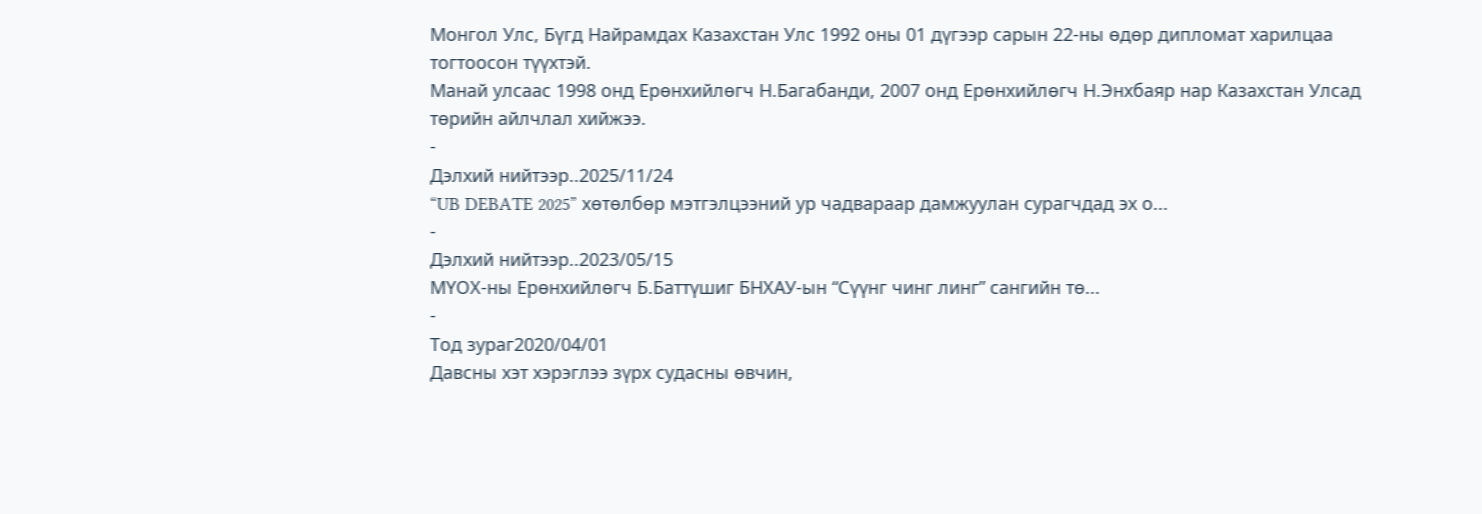Монгол Улс, Бүгд Найрамдах Казахстан Улс 1992 оны 01 дүгээр сарын 22-ны өдөр дипломат харилцаа тогтоосон түүхтэй.
Манай улсаас 1998 онд Ерөнхийлөгч Н.Багабанди, 2007 онд Ерөнхийлөгч Н.Энхбаяр нар Казахстан Улсад төрийн айлчлал хийжээ.
-
Дэлхий нийтээр..2025/11/24
“UB DEBATE 2025” хөтөлбөр мэтгэлцээний ур чадвараар дамжуулан сурагчдад эх о...
-
Дэлхий нийтээр..2023/05/15
МҮОХ-ны Ерөнхийлөгч Б.Баттүшиг БНХАУ-ын “Сүүнг чинг линг” сангийн тө...
-
Тод зураг2020/04/01
Давсны хэт хэрэглээ зүрх судасны өвчин,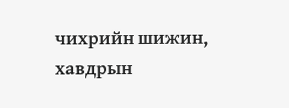чихрийн шижин, хавдрын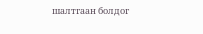шалтгаан болдог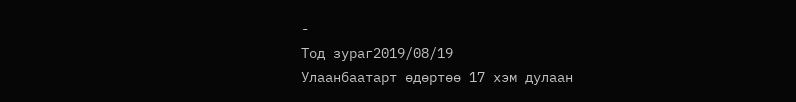-
Тод зураг2019/08/19
Улаанбаатарт өдөртөө 17 хэм дулаан